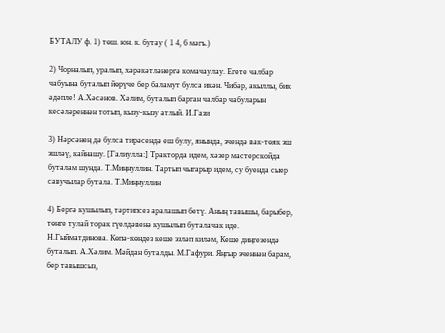БУТАЛУ ф. 1) төш. юн. к. бутау ( 1 4, 6 мәгъ.)

2) Чорналып, уралып, хәрәкәтләнергә комачаулау. Егете чалбар чабуына буталып йөрүче бер баламут булса икән. Чибәр, акыллы, бик әдәпле! А.Хәсәнов. Хәлим, буталып барган чалбар чабуларын кесәләреннән тотып, кызу-кызу атлый. И.Гази

3) Нәрсәнең дә булса тирәсендә еш булу, янында, эчендә вак-төяк эш эшләү, кайнашу. [Галиулла:] Тракторда идем, хәзер мастерскойда буталам шунда. Т.Миңнуллин. Тартып чыгарыр идем, су буенда сыер савучылар бутала. Т.Миңнуллин

4) Бергә кушылып, тәртипсез аралашып бетү. Аның тавышы, барыбер, төнге тулай торак гүелдәвенә кушылып буталачак иде. Н.Гыйматдинова. Көпә-көндез кеше эзләп киләм, Кеше диңгезендә буталып. А.Хәлим. Мәйдан буталды. М.Гафури. Яңгыр эченнән барам, бер тавышсыз,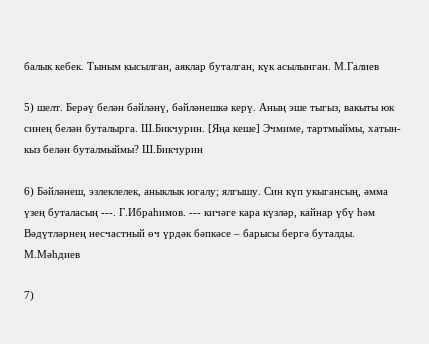балык кебек. Тыным кысылган, аяклар буталган, күк асылынган. М.Галиев

5) шелт. Берәү белән бәйләнү, бәйләнешкә керү. Аның эше тыгыз, вакыты юк синең белән буталырга. Ш.Бикчурин. [Яңа кеше] Эчмиме, тартмыймы, хатын-кыз белән буталмыймы? Ш.Бикчурин

6) Бәйләнеш, эзлеклелек, аныклык югалу; ялгышу. Син күп укыгансың, әмма үзең буталасың ---. Г.Ибраһимов. --- кичәге кара күзләр, кайнар үбү һәм Вәдүтләрнең несчастный өч үрдәк бәпкәсе – барысы бергә буталды. М.Мәһдиев

7)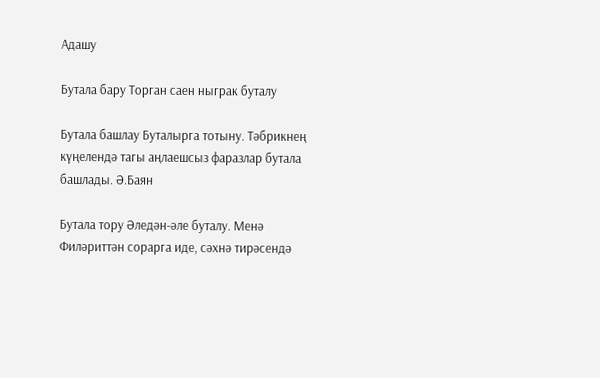Адашу

Бутала бару Торган саен ныграк буталу

Бутала башлау Буталырга тотыну. Тәбрикнең күңелендә тагы аңлаешсыз фаразлар бутала башлады. Ә.Баян

Бутала тору Әледән-әле буталу. Менә Филәриттән сорарга иде, сәхнә тирәсендә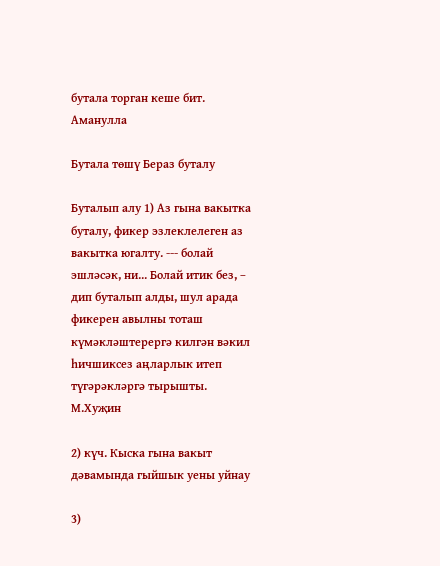бутала торган кеше бит. Аманулла

Бутала төшү Бераз буталу

Буталып алу 1) Аз гына вакытка буталу, фикер эзлеклелеген аз вакытка югалту. --- болай эшләсәк, ни... Болай итик без, – дип буталып алды, шул арада фикерен авылны тоташ күмәкләштерергә килгән вәкил һичшиксез аңларлык итеп түгәрәкләргә тырышты. М.Хуҗин

2) күч. Кыска гына вакыт дәвамында гыйшык уены уйнау

3)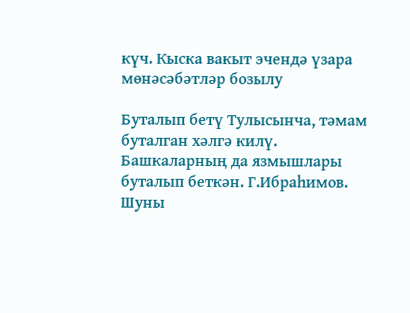күч. Кыска вакыт эчендә үзара мөнәсәбәтләр бозылу

Буталып бетү Тулысынча, тәмам буталган хәлгә килү. Башкаларның да язмышлары буталып беткән. Г.Ибраһимов. Шуны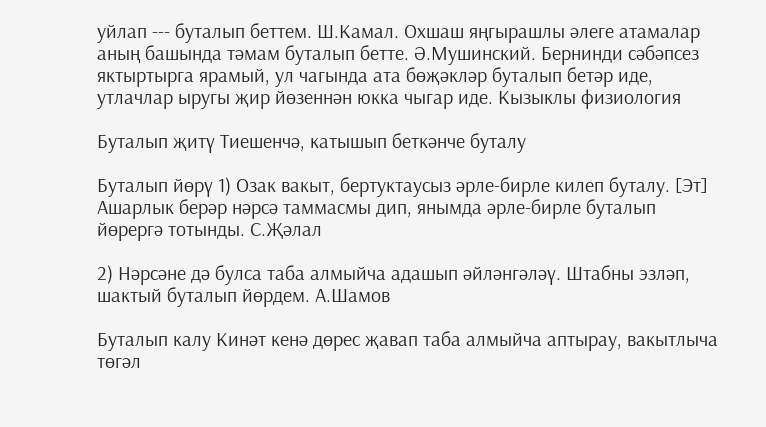уйлап --- буталып беттем. Ш.Камал. Охшаш яңгырашлы әлеге атамалар аның башында тәмам буталып бетте. Ә.Мушинский. Бернинди сәбәпсез яктыртырга ярамый, ул чагында ата бөҗәкләр буталып бетәр иде, утлачлар ыругы җир йөзеннән юкка чыгар иде. Кызыклы физиология

Буталып җитү Тиешенчә, катышып беткәнче буталу

Буталып йөрү 1) Озак вакыт, бертуктаусыз әрле-бирле килеп буталу. [Эт] Ашарлык берәр нәрсә таммасмы дип, янымда әрле-бирле буталып йөрергә тотынды. С.Җәлал

2) Нәрсәне дә булса таба алмыйча адашып әйләнгәләү. Штабны эзләп, шактый буталып йөрдем. А.Шамов

Буталып калу Кинәт кенә дөрес җавап таба алмыйча аптырау, вакытлыча төгәл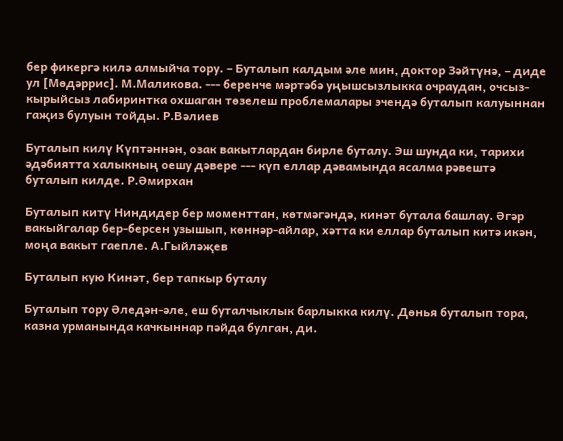бер фикергә килә алмыйча тору. – Буталып калдым әле мин, доктор Зәйтүнә, – диде ул [Мөдәррис]. М.Маликова. --- беренче мәртәбә уңышсызлыкка очраудан, очсыз-кырыйсыз лабиринтка охшаган төзелеш проблемалары эчендә буталып калуыннан гаҗиз булуын тойды. Р.Вәлиев

Буталып килү Күптәннән, озак вакытлардан бирле буталу. Эш шунда ки, тарихи әдәбиятта халыкның оешу дәвере --- күп еллар дәвамында ясалма рәвештә буталып килде. Р.Әмирхан

Буталып китү Ниндидер бер моменттан, көтмәгәндә, кинәт бутала башлау. Әгәр вакыйгалар бер-берсен узышып, көннәр-айлар, хәтта ки еллар буталып китә икән, моңа вакыт гаепле. А.Гыйләҗев

Буталып кую Кинәт, бер тапкыр буталу

Буталып тору Әледән-әле, еш буталчыклык барлыкка килү. Дөнья буталып тора, казна урманында качкыннар пәйда булган, ди.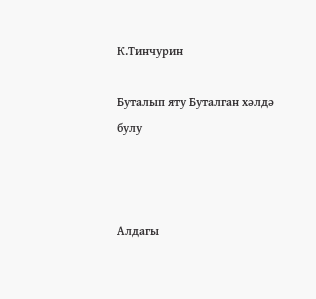К.Тинчурин

Буталып яту Буталган хәлдә булу



Алдагы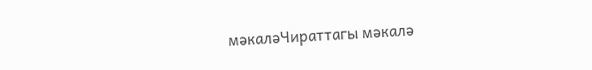мәкаләЧираттагы мәкалә